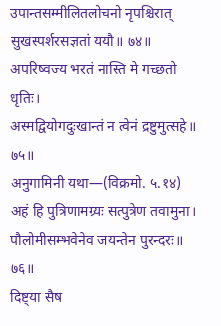उपान्तसम्मीलितलोचनो नृपश्चिरात् सुखस्पर्शरसज्ञतां ययौ॥ ७४॥
अपरिष्वज्य भरतं नास्ति मे गच्छतो धृतिः।
अस्मद्वियोगदुःखान्तं न त्वेनं द्रष्टुमुत्सहे॥ ७५॥
अनुगामिनी यथा—(विक्रमो. ५.१४)
अहं हि पुत्रिणामग्र्यः सत्पुत्रेण तवामुना।
पौलोमीसम्भवेनेव जयन्तेन पुरन्दरः॥ ७६॥
दिष्ट्या सैष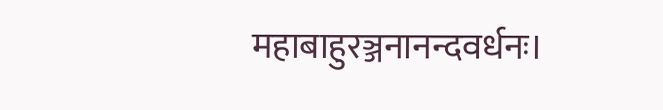महाबाहुरञ्जनानन्दवर्धनः।